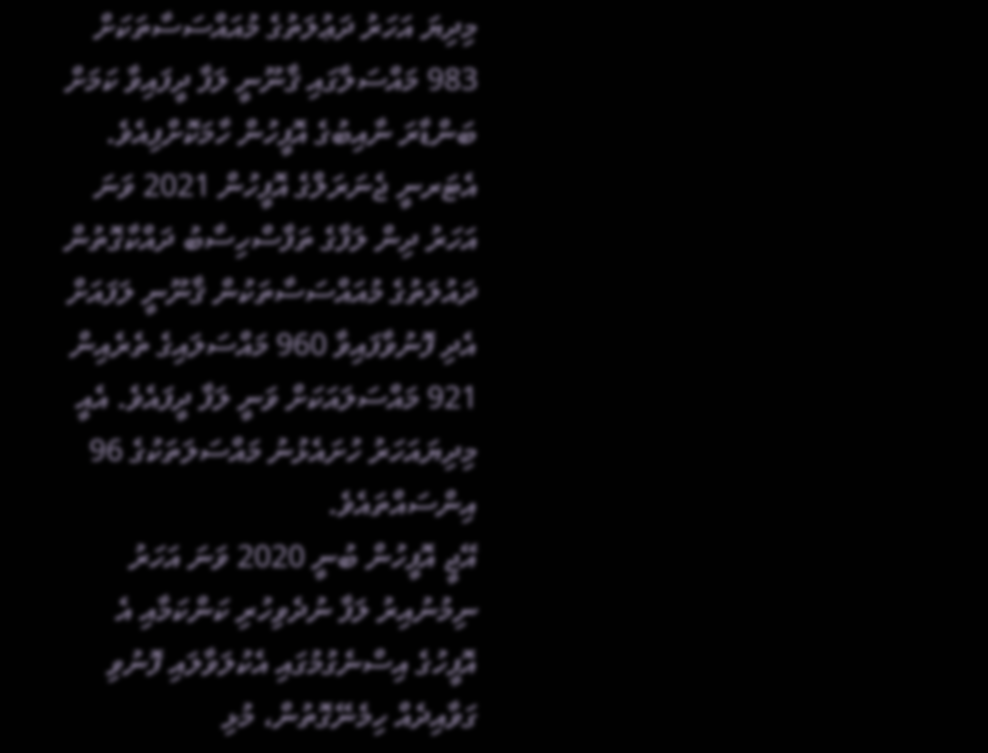މިދިޔަ އަހަރު ދަޢުލަތުގެ މުއައްސަސާތަކަށް 983 މައްސަލާގައި ޤާނޫނީ ލަފާ ދީފައިވާ ކަމަށް ބަންޑާރަ ނާއިބުގެ އޮފީހުން ހާމަކޮށްފިއެވެ.
އެޓަރނީ ޖެނަރަލްގެ އޮފީހުން 2021 ވަނަ އަހަރު ދިން ލަފާގެ ތަފާސްހިސާބު ދައްކާގޮތުން ދައުލަތުގެ މުއައްސަސާތަކުން ޤާނޫނީ ލަފައަށް އެދި ފޮނުވާފައިވާ 960 މައްސަލައިގެ ތެރެއިން 921 މައްސަލައަކަށް ވަނީ ލަފާ ދީފައެވެ. އެއީ މިދިޔައަހަރު ހުށައެޅުނު މައްސަލަތަކުގެ 96 އިންސައްތައެވެ.
އޭޖީ އޮފީހުން ބުނީ 2020 ވަނަ އަހަރު ނިމުނުއިރު ލަފާ ނުދެވިހުރި ކަންކަމާއި އެ އޮފީހުގެ އިސްނެގުމުގައި އެކުލަވާލައި ފޮނުވި ގަވާއިދެއް ހިމެނޭގޮތުން، މުޅި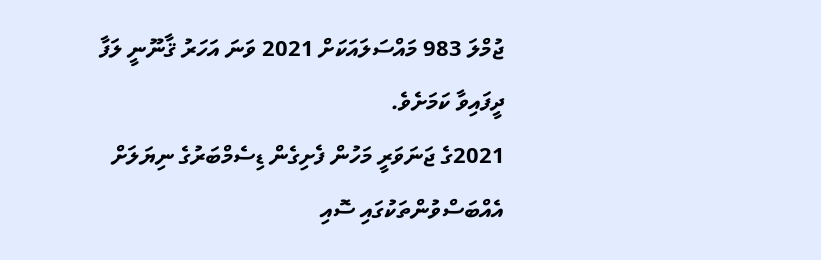ޖުމްލަ 983 މައްސަލައަކަށް 2021 ވަނަ އަހަރު ޤާނޫނީ ލަފާ ދީފައިވާ ކަމަށެވެ.
2021ގެ ޖަނަވަރީ މަހުން ފެށިގެން ޑިސެމްބަރުގެ ނިޔަލަށް އެއްބަސްވުންތަކުގައި ސޮއި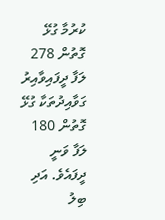ކުރުމާ ގުޅޭ ގޮތުން 278 ލަފާ ދީފައިވާއިރު ގަވާއިދުތަކާ ގުޅޭ ގޮތުން 180 ލަފާ ވަނީ ދީފައެވެ. އަދި ބިލު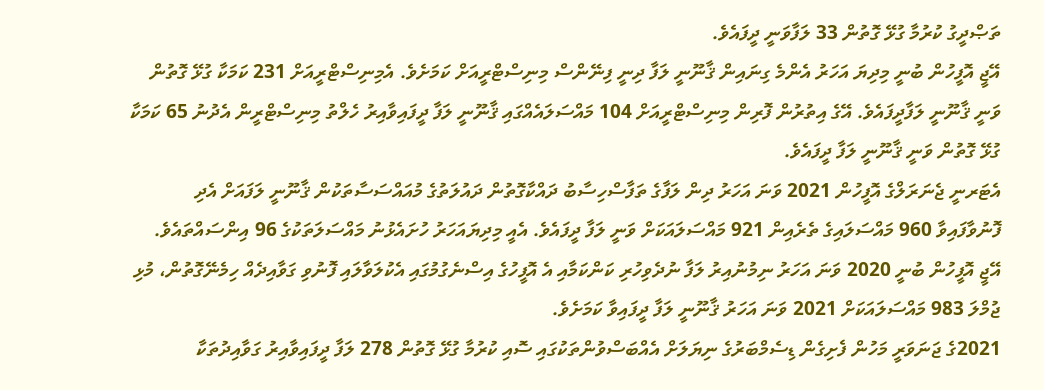ތަޞްދީގު ކުރުމާ ގުޅޭ ގޮތުން 33 ލަފާވަނީ ދީފައެވެ.
އޭޖީ އޮފީހުން ބުނީ މިދިޔަ އަހަރު އެންމެ ގިނައިން ޤާނޫނީ ލަފާ ދިނީ ފިނޭންސް މިނިސްޓްރީއަށް ކަމަށެވެ. އެމިނިސްޓްރީއަށް 231 ކަމަކާ ގުޅޭ ގޮތުން ވަނީ ޤާނޫނީ ލަފާދީފައެވެ. އޭގެ އިތުރުން ފޮރިން މިނިސްޓްރީއަށް 104 މައްސަލައެއްގައި ޤާނޫނީ ލަފާ ދީފައިވާއިރު ހެލްތު މިނިސްޓްރީން އެދުނު 65 ކަމަކާ ގުޅޭ ގޮތުން ވަނީ ޤާނޫނީ ލަފާ ދީފައެވެ.
އެޓަރނީ ޖެނަރަލްގެ އޮފީހުން 2021 ވަނަ އަހަރު ދިން ލަފާގެ ތަފާސްހިސާބު ދައްކާގޮތުން ދައުލަތުގެ މުއައްސަސާތަކުން ޤާނޫނީ ލަފައަށް އެދި ފޮނުވާފައިވާ 960 މައްސަލައިގެ ތެރެއިން 921 މައްސަލައަކަށް ވަނީ ލަފާ ދީފައެވެ. އެއީ މިދިޔައަހަރު ހުށައެޅުނު މައްސަލަތަކުގެ 96 އިންސައްތައެވެ.
އޭޖީ އޮފީހުން ބުނީ 2020 ވަނަ އަހަރު ނިމުނުއިރު ލަފާ ނުދެވިހުރި ކަންކަމާއި އެ އޮފީހުގެ އިސްނެގުމުގައި އެކުލަވާލައި ފޮނުވި ގަވާއިދެއް ހިމެނޭގޮތުން، މުޅި ޖުމްލަ 983 މައްސަލައަކަށް 2021 ވަނަ އަހަރު ޤާނޫނީ ލަފާ ދީފައިވާ ކަމަށެވެ.
2021ގެ ޖަނަވަރީ މަހުން ފެށިގެން ޑިސެމްބަރުގެ ނިޔަލަށް އެއްބަސްވުންތަކުގައި ސޮއި ކުރުމާ ގުޅޭ ގޮތުން 278 ލަފާ ދީފައިވާއިރު ގަވާއިދުތަކާ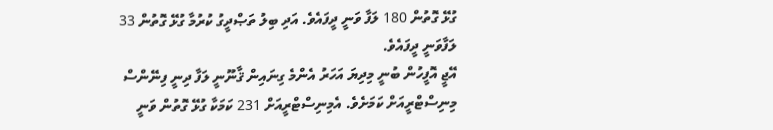ގުޅޭ ގޮތުން 180 ލަފާ ވަނީ ދީފައެވެ. އަދި ބިލު ތަޞްދީގު ކުރުމާ ގުޅޭ ގޮތުން 33 ލަފާވަނީ ދީފައެވެ.
އޭޖީ އޮފީހުން ބުނީ މިދިޔަ އަހަރު އެންމެ ގިނައިން ޤާނޫނީ ލަފާ ދިނީ ފިނޭންސް މިނިސްޓްރީއަށް ކަމަށެވެ. އެމިނިސްޓްރީއަށް 231 ކަމަކާ ގުޅޭ ގޮތުން ވަނީ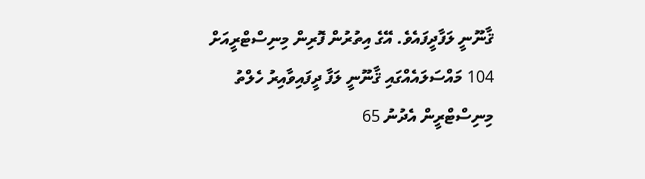ޤާނޫނީ ލަފާދީފައެވެ. އޭގެ އިތުރުން ފޮރިން މިނިސްޓްރީއަށް 104 މައްސަލައެއްގައި ޤާނޫނީ ލަފާ ދީފައިވާއިރު ހެލްތު މިނިސްޓްރީން އެދުނު 65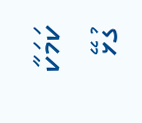ކަމަކާ ގުޅޭ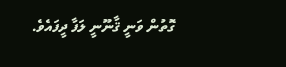ގޮތުން ވަނީ ޤާނޫނީ ލަފާ ދީފައެވެ.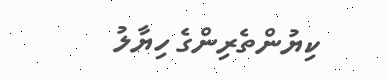ކިޔުންތެރިންގެ ހިޔާލު